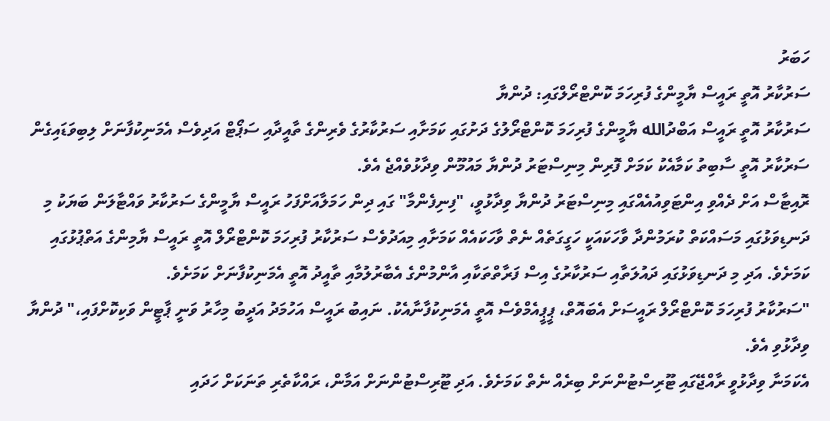ހަބަރު
ސަރުކާރު އޮތީ ރައީސް ޔާމީންގެ ފުރިހަމަ ކޮންޓްރޯލްގައި: ދުންޔާ
ސަރުކާރު އޮތީ ރައީސް އަބްދުالله ޔާމީންގެ ފުރިހަމަ ކޮންޓްރޯލުގެ ދަށުގައި ކަމަށާއި ސަރުކާރުގެ ވެރިންގެ ތާއީދާއި ސަޕޯޓް އަދިވެސް އެމަނިކުފާނަށް ލިބިވަޑައިގެން ސަރުކާރު އޮތީ ސާބިތު ކަމާއެކު ކަމަށް ފޮރިން މިނިސްޓަރު ދުންޔާ މައުމޫން ވިދާޅުވެއްޖެ އެވެ.
ރޮއިޓާސް އަށް ދެއްވި އިންޓަވިއުއެއްގައި މިނިސްޓަރު ދުންޔާ ވިދާޅުވީ، "ފިނިފެންމާ" ގައި ދިން ހަމަލާއަށްފަހު ރައީސް ޔާމީންގެ ސަރުކާރު ވައްޓާލަން ބަޔަކު މި ދަނޑިވަޅުގައި މަސައްކަތް ކުރަމުންދާ ވާހަކައަކީ ހަގީގަތެއް ނެތް ވާހަކައެއް ކަމަށާއި މިއަދުވެސް ސަރުކާރު ފުރިހަމަ ކޮންޓްރޯލް އޮތީ ރައީސް ޔާމިންގެ އަތްޕުޅުގައި ކަމަށެވެ. އަދި މި ދަނޑިވަޅުގައި ދައުލަތާއި ސަރުކާރުގެ އިސް ފަރާތްތަކާއި އާންމުންގެ އެބާރުލުމާއި ތާއީދު އޮތީ އެމަނިކުފާނަށް ކަމަށެވެ.
"ސަރުކާރު ފުރިހަމަ ކޮންޓްރޯލް ރައީސަށް އެބައޮތް، ޕީޕީއެމްވެސް އޮތީ އެމަނިކުފާނާއެކު. ނައިބު ރައީސް އަހުމަދު އަދީބު މިހާރު ވަނީ ޕާޓީން ވަކިކޮށްފައި،" ދުންޔާ ވިދާޅުވި އެވެ.
އެކަމަނާ ވިދާޅުވީ ރާއްޖޭގައި ޓޫރިސްޓުންނަށް ބިރެއް ނެތް ކަމަށެވެ. އަދި ޓޫރިސްޓުންނަށް އަމާން، ރައްކާތެރި ތަނަކަށް ހަދައި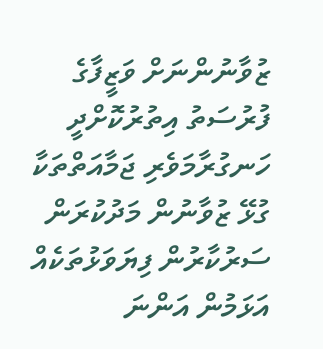ޒުވާނުންނަށް ވަޒީފާގެ ފުރުސަތު އިތުރުކޮށްދީ ހަނގުރާމަވެރި ޖަމާއަތްތަކާ ގުޅޭ ޒުވާނުން މަދުކުރަން ސަރުކާރުން ފިޔަވަޅުތަކެއް އަޅަމުން އަންނަ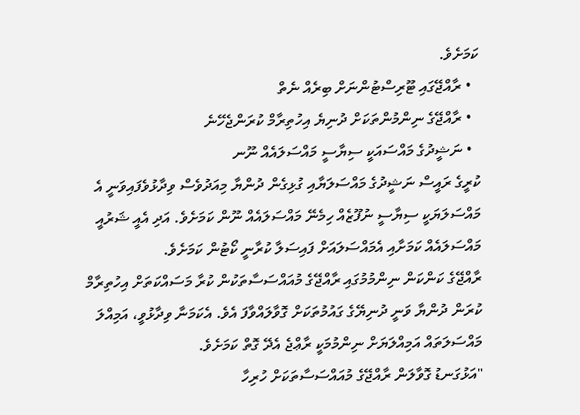ކަމަށެވެ.
  • ރާއްޖޭގައި ޓޫރިސްޓުންނަށް ބިރެއް ނެތް
  • ރާއްޖޭގެ ނިންމުންތަކަށް ދުނިޔެ އިހުތިރާމް ކުރަންޖެހޭނެ
  • ނަޝީދުގެ މައްސައަކީ ސިޔާސީ މައްސަލައެއް ނޫނ
ކުރީގެ ރައީސް ނަޝީދުގެ މައްސަލަޔާއި ގުޅިގެން ދުންޔާ މިއަދުވެސް ވިދާޅުވެފައިވަނީ އެ މައްސަލަޔަކީ ސިޔާސީ ނުފޫޒެއް ހިމެނޭ މައްސަލައެއް ނޫން ކަމަށެވެ. އަދި އެއީ ޝަރުއީ މައްސަލައެއް ކަމަށާއި އެމައްސަލައަށް ފައިސަލާ ކުރާނީ ކޯޓުން ކަމަށެވެ.
ރާއްޖޭގެ ކަންކަން ނިންމުމުގައި ރާއްޖޭގެ މުއައްސަސާތަކުން ކުރާ މަސައްކަތަށް އިހުތިރާމް ކުރަން ދުންޔާ ވަނީ ދުނިޔޭގެ ގައުމުތަކަށް ގޮވާލައްވާފަ އެވެ. އެކަމަނާ ވިދާޅުވީ، އަމިއްލަ މައްސަލަތައް އަމިއްލަޔަށް ނިންމުމަކީ ރާޢްޖެ އެދޭ ގޮތް ކަމަށެވެ.
"އަޅުގަނޑު ގޮވާލަން ރާއްޖޭގެ މުއައްސަސާތަކަށް ހުރިހާ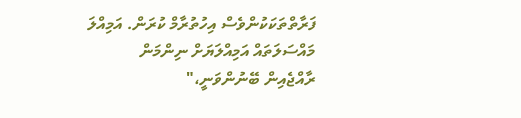ފަރާތްތަކަކުންވެސް އިހުތުރާމް ކުރަން. އަމިއްލަ މައްސަލަތައް އަމިއްލަޔަށް ނިންމަން ރާއްޖެއިން ބޭނުންވަނީ،"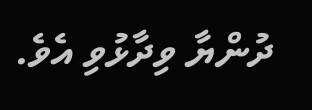ދުންޔާ ވިދާޅުވި އެވެ.